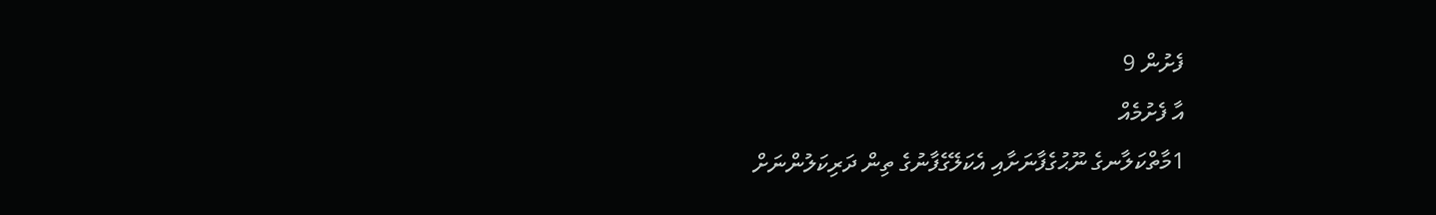ފެށުން 9
އާ ފެށުމެއް
1މާތްކަލާނގެ ނޫޙުގެފާނަށާއި އެކަލޭގެފާނުގެ ތިން ދަރިކަލުންނަށް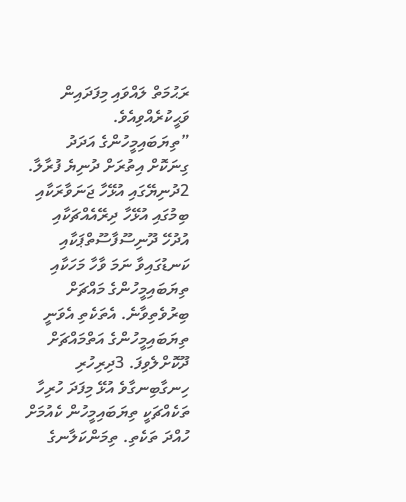ރަޙުމަތް ލައްވައި މިފަދައިން ވަޙީކުރެއްވިއެވެ. ”ތިޔަބައިމީހުންގެ އަދަދު ގިނަކޮށް އިތުރަށް ދުނިޔެ ފުރާލާ. 2ދުނިޔޭގައި އުޅޭހާ ޖަނަވާރަކާއި ބިމުގައި އުޅޭހާ ދިރޭއެއްޗަކާއި އުދުހޭ ދޫނިސޫފާސޫތްޕަކާއި ކަނޑުގައިވާ ނަމަ ވާހާ މަހަކާއި ތިޔަބައިމީހުންގެ މައްޗަށް ބިރުވެތިވާނެ. އެތަކެތި އެވަނީ ތިޔަބައިމީހުންގެ އަތްމައްޗަށް ދޫކޮށްލެވިފަ. 3ދިރިހުރި ހިނގާބިނގާވެ އުޅޭ މިފަދަ ހުރިހާ ތަކެއްޗަކީ ތިޔަބައިމީހުން ކެއުމަށް ހުއްދަ ތަކެތި. ތިމަންކަލާނގެ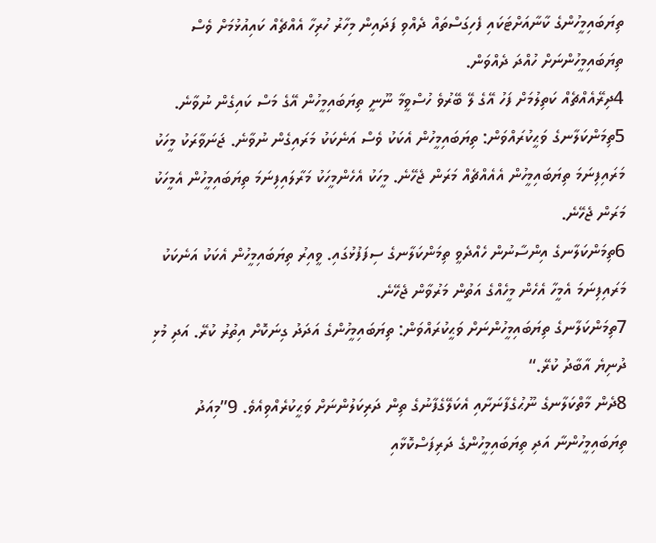ތިޔަބައިމީހުންގެ ކާނާއަށްޓަކައި ފެހިގަސްތައް ދެއްވި ފަދައިން މިހާރު ހުރިހާ އެއްޗެއް ކައިއުޅުމަށް ވެސް ތިޔަބައިމީހުންނަށް ހުއްދަ ދެއްވަން.
4ދިރޭއެއްޗެއް ކަތިލުމަށް ފަހު އޭގެ ލޭ ބޭރުވެ ހުސްވީމާ ނޫނީ ތިޔަބައިމީހުން އޭގެ މަސް ކައިގެން ނުވާނެ. 5ތިމަންކަލާނގެ ވަޙީކުރައްވަން: ތިޔަބައިމީހުން އެކަކު ވެސް އަނެކަކު މަރައިގެން ނުވާނެ. ޖަނަވާރަކު މީހަކު މަރައިފިނަމަ ތިޔަބައިމީހުން އެއެއްޗެއް މަރަން ޖެހޭނެ. މީހަކު އެހެންމީހަކު މަރާލައިފިނަމަ ތިޔަބައިމީހުން އެމީހަކު މަރަން ޖެހޭނެ.
6ތިމަންކަލާނގެ އިންސާނުން ހެއްދެވީ ތިމަންކަލާނގެ ސިފަފުޅުގައި. ވީއިރު ތިޔަބައިމީހުން އެކަކު އަނެކަކު މަރައިފިނަމަ އެމީހާ އެހެން މީހެއްގެ އަތުން މަރުވާން ޖެހޭނެ.
7ތިމަންކަލާނގެ ތިޔަބައިމީހުންނަށް ވަޙީކުރައްވަން: ތިޔަބައިމީހުންގެ އަދަދު ގިނަކޮށް އިތުރު ކުރޭ. އަދި މުޅި ދުނިޔެ އާބާދު ކުރޭ.“
8ދެން މާތްކަލާނގެ ނޫޙުގެފާނަށާއި އެކަލޭގެފާނުގެ ތިން ދަރިކަލުންނަށް ވަޙީކުރެއްވިއެވެ. 9”މިއަދު ތިޔަބައިމީހުންނާ އަދި ތިޔަބައިމީހުންގެ ދަރިފަސްކޮޅާއި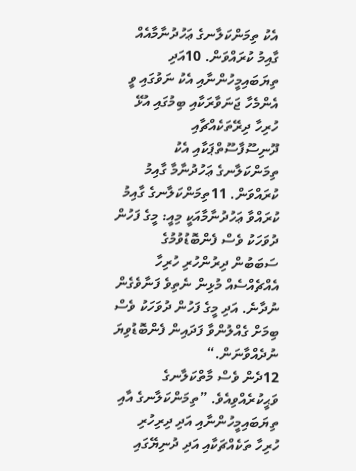އެކު ތިމަންކަލާނގެ ޢަހުދުނާމާއެއް ގާއިމު ކުރައްވަން. 10އަދި ތިޔަބައިމީހުންނާއި އެކު ނަވުގައި ވީ އެންމެހާ ޖަނަވާރަކާއި ބިމުގައި އުޅޭ ހުރިހާ ދިރޭތަކެއްޗާއި ދޫނިސޫފާސޫތްޕަކާއި އެކު ތިމަންކަލާނގެ ޢަހުދުނާމާ ގާއިމު ކުރައްވަން. 11ތިމަންކަލާނގެ ގާއިމު ކުރައްވާ ޢަހުދުނާމާއަކީ މިއީ: މީގެ ފަހުން ދުވަހަކު ވެސް ފެންބޮޑުވުމުގެ ސަބަބުން ދިރުންހުރި ހުރިހާ އެއްޗެއްސެއް މުޅިން ނެތިވެ ފަނާވެގެން ނުދާނެ. އަދި މީގެ ފަހުން ދުވަހަކު ވެސް ބިމަށް ގެއްލުންވާ ފަދައިން ފެންބޮޑުވިޔަ ނުދެއްވާނަން.“
12ދެން ވެސް މާތްކަލާނގެ ވަޙީކުރެއްވިއެވެ. ”ތިމަންކަލާނގެ އާއި ތިޔަބައިމީހުންނާއި އަދި ދިރިހުރި ހުރިހާ ތަކެއްޗަކާއި އަދި ދުނިޔޭގައި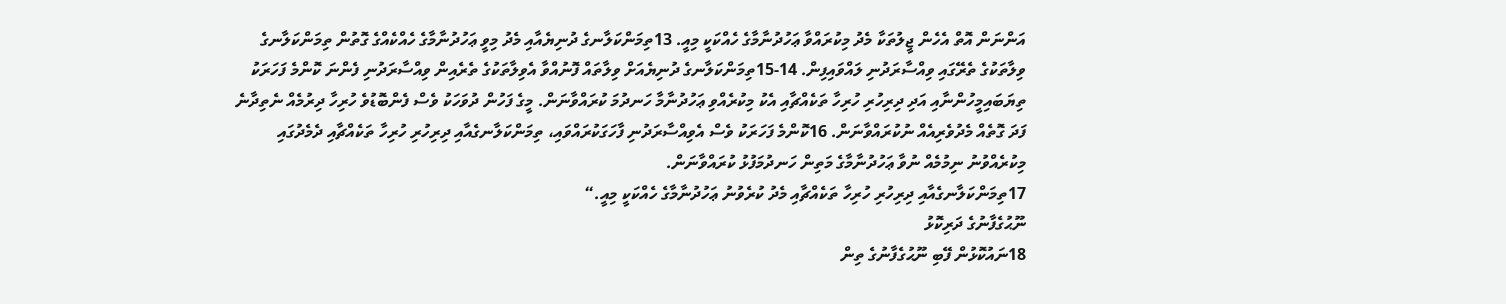އަންނަން އޮތް އެހެން ޖީލުތަކާ މެދު މިކުރައްވާ ޢަހުދުނާމާގެ ހެއްކަކީ މިއީ. 13ތިމަންކަލާނގެ ދުނިޔެއާއި މެދު މިވީ ޢަހުދުނާމާގެ ހެއްކެއްގެ ގޮތުން ތިމަންކަލާނގެ ވިލާތަކުގެ ތެރޭގައި ވިއްސާރަދުނި ލައްވައިފިން. 14-15ތިމަންކަލާނގެ ދުނިޔެއަށް ވިލާތައް ފޮނުއްވާ އެވިލާތަކުގެ ތެރެއިން ވިއްސާރަދުނި ފެންނަ ކޮންމެ ފަހަރަކު ތިޔަބައިމީހުންނާއި އަދި ދިރިހުރި ހުރިހާ ތަކެއްޗާއި އެކު މިކުރެއްވި ޢަހުދުނާމާ ހަނދުމަ ކުރައްވާނަން. މީގެ ފަހުން ދުވަހަކު ވެސް ފެންބޮޑުވެ ހުރިހާ ދިރުމެއް ނެތިދާނެ ފަދަ ގޮތެއް މެދުވެރިއެއް ނުކުރައްވާނަން. 16ކޮންމެ ފަހަރަކު ވެސް އެވިއްސާރަދުނި ފާހަގަކުރައްވައި، ތިމަންކަލާނގެއާއި ދިރިހުރި ހުރިހާ ތަކެއްޗާއި ދެމެދުގައި މިކުރެއްވުނު ނިމުމެއް ނުވާ ޢަހުދުނާމާގެ މަތިން ހަނދުމަފުޅު ކުރައްވާނަން.
17ތިމަންކަލާނގެއާއި ދިރިހުރި ހުރިހާ ތަކެއްޗާއި މެދު ކުރެވުނު ޢަހުދުނާމާގެ ހެއްކަކީ މިއީ.“
ނޫޙުގެފާނުގެ ދަރިކޮޅު
18ނައުކޮޅުން ފޭބި ނޫޙުގެފާނުގެ ތިން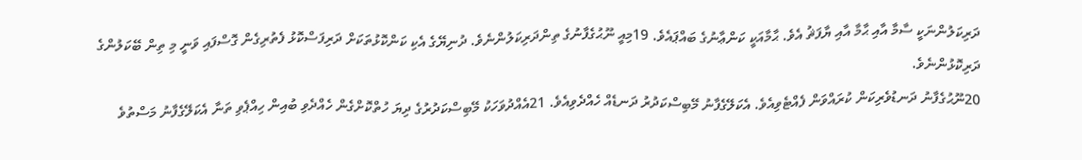ދަރިކަލުންނަކީ ސާމާ އާއި ޙާމާ އާއި ޔާފަޘު އެވެ. ޙާމާއަކީ ކަންޢާނުގެ ބައްޕައެވެ. 19މިއީ ނޫޙުގެފާނުގެ ތިންދަރިކަލުންނެވެ. ދުނިޔޭގެ އެކި ކަންކޮޅުތަކަށް ދަރިފަސްކޮޅު ފެތުރިގެން ގޮސްފައި ވަނީ މި ތިން ބޭކަލުންގެ ދަރިކޮޅުންނެވެ.
20ނޫޙުގެފާނު ދަނޑުވެރިކަން ކުރައްވަން ފެއްޓެވިއެވެ. އެކަލޭގެފާނު މޭބިސްކަދުރު ދަނޑެއް ހެއްދެވިއެވެ. 21އެއްދުވަހަކު މޭބިސްކަދުރުގެ ދިޔަ ހުތްކޮށްގެން ހެއްދެވި ބުއިން ހިއްޕެވި ތަނާ އެކަލޭގެފާނު މަސްތުވެ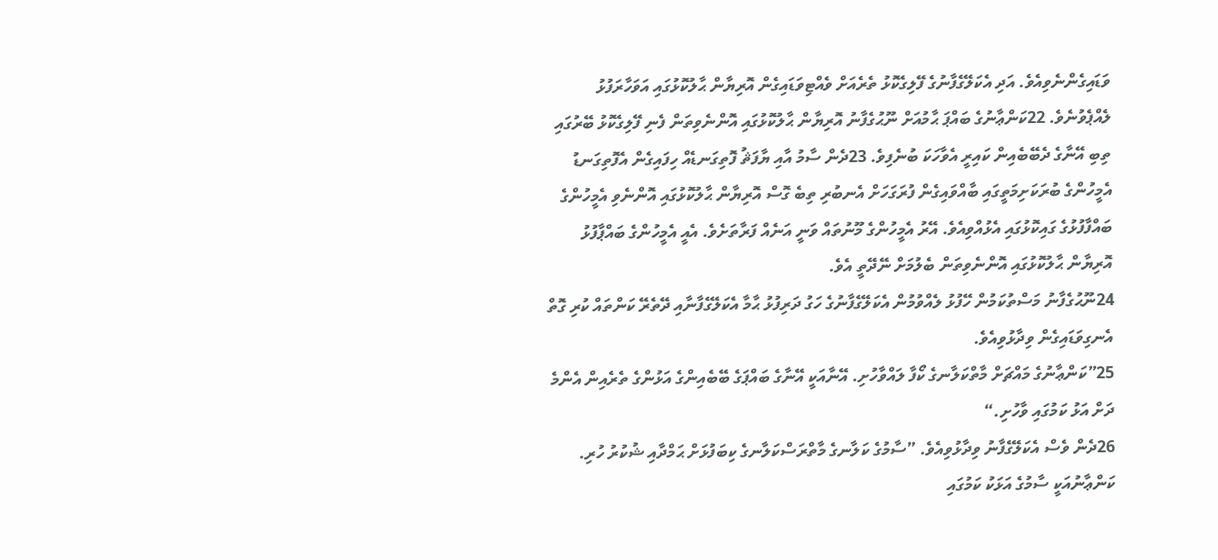ވަޑައިގެންނެވިއެވެ. އަދި އެކަލޭގެފާނުގެ ފޭލިގެކޮޅު ތެރެއަށް ވެއްޓިވަޑައިގެން އޮރިޔާން ޙާލުކޮޅުގައި އަވަހާރަފުޅު ލެއްޕެވުނެވެ. 22ކަންޢާނުގެ ބައްޕަ ޙާމުއަށް ނޫޙުގެފާނު އޮރިޔާން ޙާލުކޮޅުގައި އޮންނެވިތަން ފެނި ފޭލިގެކޮޅު ބޭރުގައި ތިބި އޭނާގެ ދެބޭބެއިން ކައިރީ އެވާހަކަ ބުނެފިވެ. 23ދެން ސާމު އާއި ޔާފަޘު ފޮތިގަނޑެއް ހިފައިގެން އެފޮތިގަނޑު އެމީހުންގެ ބުރަކަށިމަތީގައި ބާއްވައިގެން ފުރަގަހަށް އެނބުރި ތިބެ ގޮސް އޮރިޔާން ޙާލުކޮޅުގައި އޮންނެވި އެމީހުންގެ ބައްފާފުޅުގެ ގައިކޮޅުގައި އެޅުއްވިއެވެ. އޭރު އެމީހުންގެ މޫނުތައް ވަނީ އަނެއް ފަރާތަށެވެ. އެއީ އެމީހުންގެ ބައްޕާފުޅު އޮރިޔާން ޙާލުކޮޅުގައި އޮންނެވިތަން ބެލުމަށް ނޭދޭތީ އެވެ.
24ނޫޙުގެފާނު މަސްތުކަމުން ހޭފުޅު ލެއްވުމުން އެކަލޭގެފާނުގެ ހަގު ދަރިފުޅު ޙާމާ އެކަލޭގެފާނާއި ދޭތެރޭ ކަންތައް ކުރި ގޮތް އެނގިވަޑައިގެން ވިދާޅުވިއެވެ.
25”ކަންޢާނުގެ މައްޗަށް މާތްކަލާނގެ ކޯފާ ލައްވާހުށި. އޭނާއަކީ އޭނާގެ ބައްޕަގެ ބޭބެއިންގެ އަޅުންގެ ތެރެއިން އެންމެ ދަށް އަޅު ކަމުގައި ވާހުށި.“
26ދެން ވެސް އެކަލޭގެފާނު ވިދާޅުވިއެވެ. ”ސާމުގެ ކަލާނގެ މާތްރަސްކަލާނގެ ކިބަފުޅަށް ޙަމްދާއި ޝުކުރު ހުރި. ކަންޢާނުއަކީ ސާމުގެ އަޅަކު ކަމުގައި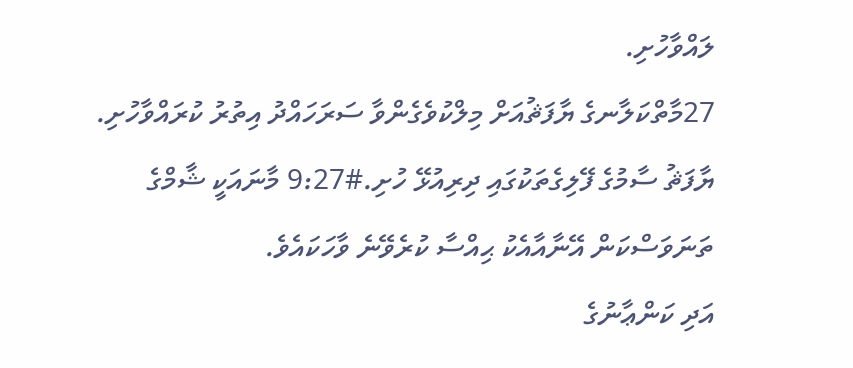ލައްވާހުށި.
27މާތްކަލާނގެ ޔާފަޘުއަށް މިލްކުވެގެންވާ ސަރަހައްދު އިތުރު ކުރައްވާހުށި. ޔާފަޘު ސާމުގެ ފޭލިގެތަކުގައި ދިރިއުޅޭ ހުށި.#9:27 މާނައަކީ ޝާމްގެ ތަނަވަސްކަން އޭނާއާއެކު ޙިއްސާ ކުރެވޭނެ ވާހަކައެވެ.
އަދި ކަންޢާނުގެ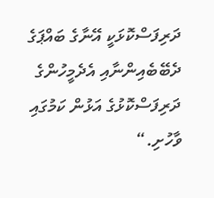ދަރިފަސްކޮޅަކީ އޭނާގެ ބައްޕަގެ ދެބޭބެއިންނާއި އެދެމީހުންގެ ދަރިފަސްކޮޅުގެ އަޅުން ކަމުގައި ވާހުށި.“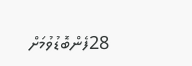28ފެންބޮޑުވުމަށް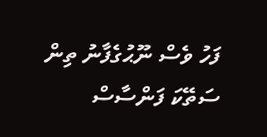ފަހު ވެސް ނޫޙުގެފާނު ތިން ސަތޭކަ ފަންސާސް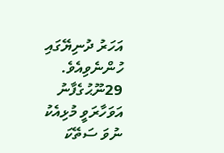އަހަރު ދުނިޔޭގައި ހުންނެވިއެވެ. 29ނޫޙުގެފާނު އަވަހާރަވީ މުޅިއެކު ނުވަ ސަތޭކަ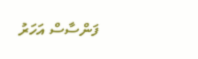ފަންސާސް އަހަރު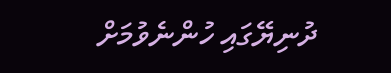ދުނިޔޭގައި ހުންނެވުމަށް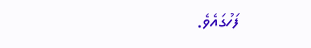ފަހުގައެވެ.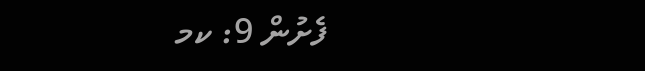ފެށުން 9: ކމ